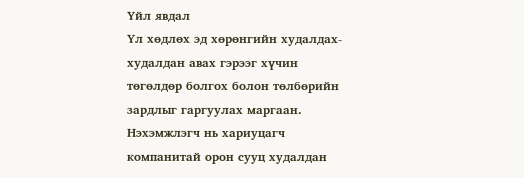Үйл явдал
Үл хөдлөх эд хөрөнгийн худалдах-худалдан авах гэрээг хүчин төгөлдөр болгох болон төлбөрийн зардлыг гаргуулах маргаан. Нэхэмжлэгч нь хариуцагч компанитай орон сууц худалдан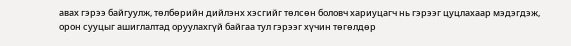авах гэрээ байгуулж, төлбөрийн дийлэнх хэсгийг төлсөн боловч хариуцагч нь гэрээг цуцлахаар мэдэгдэж, орон сууцыг ашиглалтад оруулахгүй байгаа тул гэрээг хүчин төгөлдөр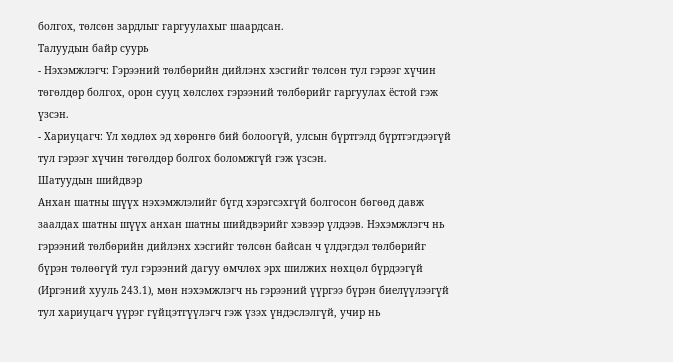болгох, төлсөн зардлыг гаргуулахыг шаардсан.
Талуудын байр суурь
- Нэхэмжлэгч: Гэрээний төлбөрийн дийлэнх хэсгийг төлсөн тул гэрээг хүчин төгөлдөр болгох, орон сууц хөлслөх гэрээний төлбөрийг гаргуулах ёстой гэж үзсэн.
- Хариуцагч: Үл хөдлөх эд хөрөнгө бий болоогүй, улсын бүртгэлд бүртгэгдээгүй тул гэрээг хүчин төгөлдөр болгох боломжгүй гэж үзсэн.
Шатуудын шийдвэр
Анхан шатны шүүх нэхэмжлэлийг бүгд хэрэгсэхгүй болгосон бөгөөд давж заалдах шатны шүүх анхан шатны шийдвэрийг хэвээр үлдээв. Нэхэмжлэгч нь гэрээний төлбөрийн дийлэнх хэсгийг төлсөн байсан ч үлдэгдэл төлбөрийг бүрэн төлөөгүй тул гэрээний дагуу өмчлөх эрх шилжих нөхцөл бүрдээгүй (Иргэний хууль 243.1), мөн нэхэмжлэгч нь гэрээний үүргээ бүрэн биелүүлээгүй тул хариуцагч үүрэг гүйцэтгүүлэгч гэж үзэх үндэслэлгүй, учир нь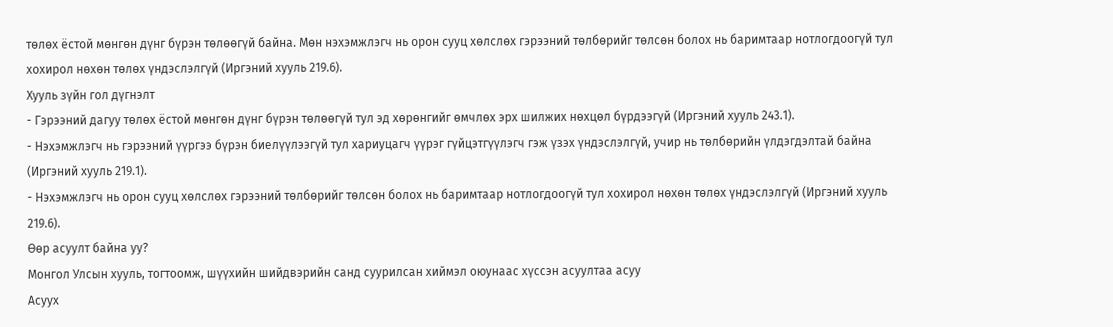төлөх ёстой мөнгөн дүнг бүрэн төлөөгүй байна. Мөн нэхэмжлэгч нь орон сууц хөлслөх гэрээний төлбөрийг төлсөн болох нь баримтаар нотлогдоогүй тул хохирол нөхөн төлөх үндэслэлгүй (Иргэний хууль 219.6).
Хууль зүйн гол дүгнэлт
- Гэрээний дагуу төлөх ёстой мөнгөн дүнг бүрэн төлөөгүй тул эд хөрөнгийг өмчлөх эрх шилжих нөхцөл бүрдээгүй (Иргэний хууль 243.1).
- Нэхэмжлэгч нь гэрээний үүргээ бүрэн биелүүлээгүй тул хариуцагч үүрэг гүйцэтгүүлэгч гэж үзэх үндэслэлгүй, учир нь төлбөрийн үлдэгдэлтай байна (Иргэний хууль 219.1).
- Нэхэмжлэгч нь орон сууц хөлслөх гэрээний төлбөрийг төлсөн болох нь баримтаар нотлогдоогүй тул хохирол нөхөн төлөх үндэслэлгүй (Иргэний хууль 219.6).
Өөр асуулт байна уу?
Монгол Улсын хууль, тогтоомж, шүүхийн шийдвэрийн санд суурилсан хиймэл оюунаас хүссэн асуултаа асуу
Асуух